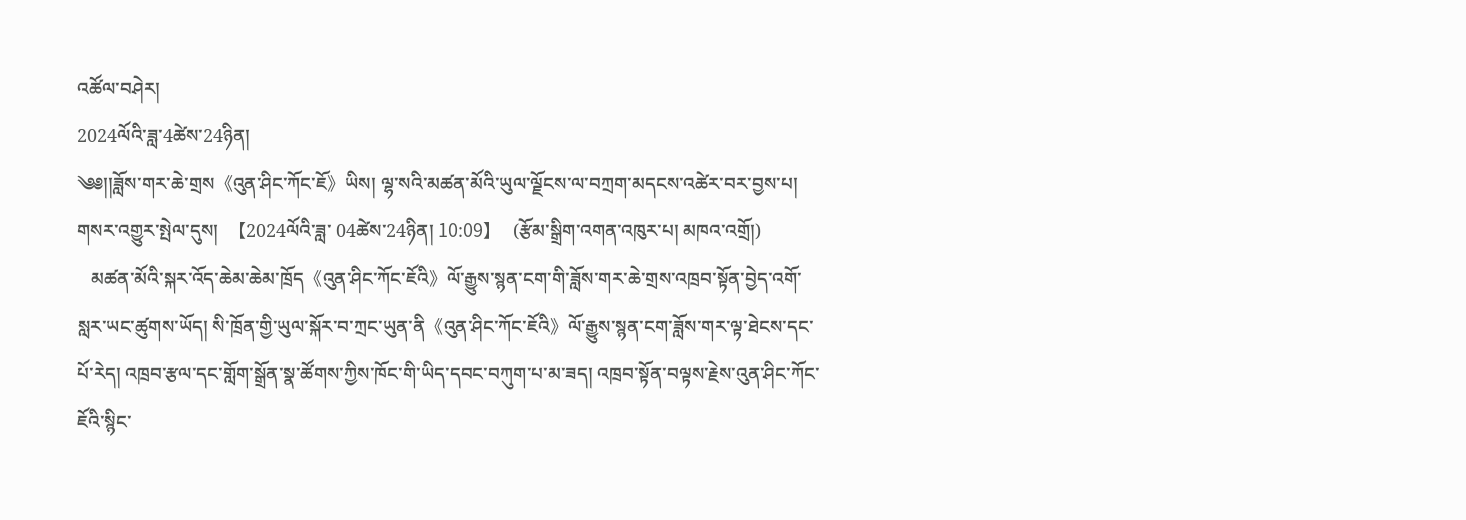འཚོལ་བཤེར།
2024ལོའི་ཟླ་4ཚེས་24ཉིན།
༄༅།།ཟློས་གར་ཆེ་གྲས《འུན་ཤིང་ཀོང་ཇོ》ཡིས། ལྷ་སའི་མཚན་མོའི་ཡུལ་ལྗོངས་ལ་བཀྲག་མདངས་འཚེར་བར་བྱས་པ།
གསར་འགྱུར་སྤེལ་དུས།  【2024ལོའི་ཟླ་ 04ཚེས་24ཉིན། 10:09】   (རྩོམ་སྒྲིག་འགན་འཁུར་པ། མཁའ་འགྲོ།)
   མཚན་མོའི་སྐར་འོད་ཆེམ་ཆེམ་ཁྲོད《འུན་ཤིང་ཀོང་ཇོའི》ལོ་རྒྱུས་སྙན་ངག་གི་ཟློས་གར་ཆེ་གྲས་འཁྲབ་སྟོན་བྱེད་འགོ་སླར་ཡང་ཚུགས་ཡོད། སི་ཁྲོན་གྱི་ཡུལ་སྐོར་བ་ཀྲང་ཡུན་ནི《འུན་ཤིང་ཀོང་ཇོའི》ལོ་རྒྱུས་སྙན་ངག་ཟློས་གར་ལྟ་ཐེངས་དང་པོ་རེད། འཁྲབ་རྩལ་དང་གློག་སྒྲོན་སྣ་ཚོགས་ཀྱིས་ཁོང་གི་ཡིད་དབང་བཀུག་པ་མ་ཟད། འཁྲབ་སྟོན་བལྟས་རྗེས་འུན་ཤིང་ཀོང་ཇོའི་སྙིང་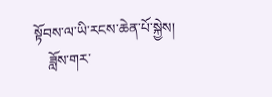སྟོབས་ལ་ཡི་རངས་ཆེན་པོ་སྐྱེས།
    ཟློས་གར་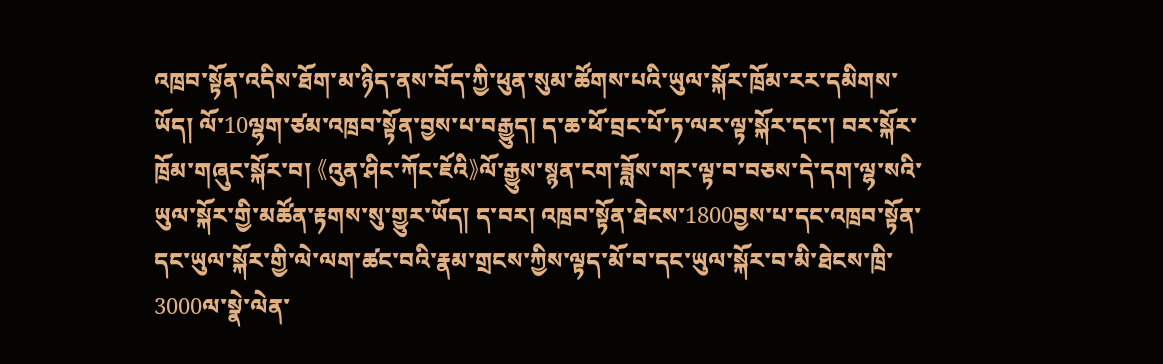འཁྲབ་སྟོན་འདིས་ཐོག་མ་ཉིད་ནས་བོད་ཀྱི་ཕུན་སུམ་ཚོགས་པའི་ཡུལ་སྐོར་ཁྲོམ་རར་དམིགས་ཡོད། ལོ་10ལྷག་ཙམ་འཁྲབ་སྟོན་བྱས་པ་བརྒྱུད། ད་ཆ་ཕོ་བྲང་པོ་ཏ་ལར་ལྟ་སྐོར་དང་། བར་སྐོར་ཁྲོམ་གཞུང་སྐོར་བ། 《འུན་ཤིང་ཀོང་ཇོའི》ལོ་རྒྱུས་སྙན་ངག་ཟློས་གར་ལྟ་བ་བཅས་དེ་དག་ལྷ་སའི་ཡུལ་སྐོར་གྱི་མཚོན་རྟགས་སུ་གྱུར་ཡོད། ད་བར། འཁྲབ་སྟོན་ཐེངས་1800བྱས་པ་དང་འཁྲབ་སྟོན་དང་ཡུལ་སྐོར་གྱི་ལེ་ལག་ཚང་བའི་རྣམ་གྲངས་ཀྱིས་ལྟད་མོ་བ་དང་ཡུལ་སྐོར་བ་མི་ཐེངས་ཁྲི་3000ལ་སྣེ་ལེན་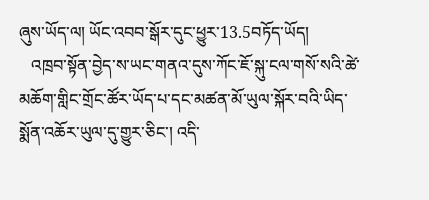ཞུས་ཡོད་ལ། ཡོང་འབབ་སྒོར་དུང་ཕྱུར་13.5བཏོད་ཡོད།
   འཁྲབ་སྟོན་བྱེད་ས་ཡང་གནའ་དུས་ཀོང་ཇོ་སྐུ་ངལ་གསོ་སའི་ཚེ་མཆོག་གླིང་གྲོང་ཚོར་ཡོད་པ་དང་མཚན་མོ་ཡུལ་སྐོར་བའི་ཡིད་སྨོན་འཆོར་ཡུལ་དུ་གྱུར་ཅིང་། འདི་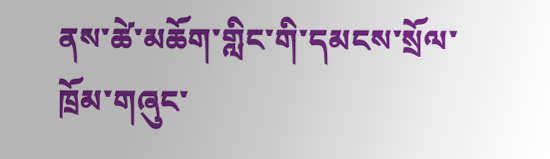ནས་ཚེ་མཆོག་གླིང་གི་དམངས་སྲོལ་ཁྲོམ་གཞུང་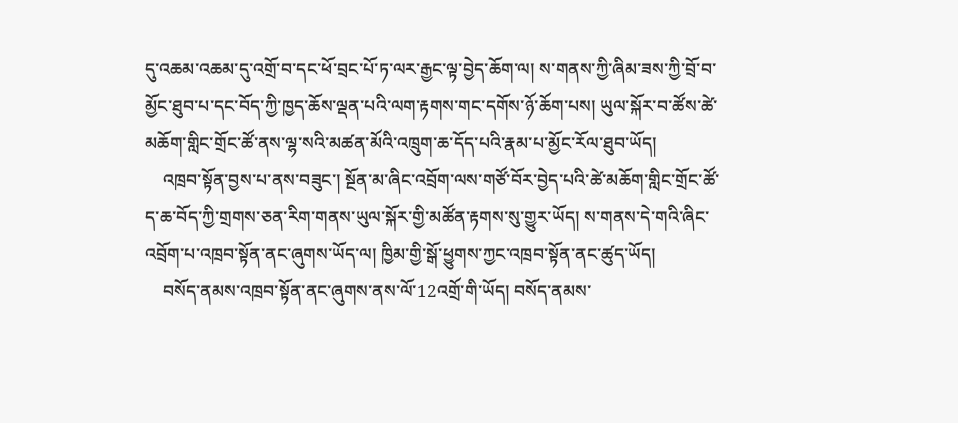དུ་འཆམ་འཆམ་དུ་འགྲོ་བ་དང་ཕོ་བྲང་པོ་ཏ་ལར་རྒྱང་ལྟ་བྱེད་ཆོག་ལ། ས་གནས་ཀྱི་ཞིམ་ཟས་ཀྱི་བྲོ་བ་མྱོང་ཐུབ་པ་དང་བོད་ཀྱི་ཁྱད་ཆོས་ལྡན་པའི་ལག་རྟགས་གང་དགོས་ཉོ་ཆོག་པས། ཡུལ་སྐོར་བ་ཚོས་ཚེ་མཆོག་གླིང་གྲོང་ཚོ་ནས་ལྷ་སའི་མཚན་མོའི་འཁྲུག་ཆ་དོད་པའི་རྣམ་པ་མྱོང་རོལ་ཐུབ་ཡོད།
    འཁྲབ་སྟོན་བྱས་པ་ནས་བཟུང་། སྔོན་མ་ཞིང་འབྲོག་ལས་གཙོ་བོར་བྱེད་པའི་ཚེ་མཆོག་གླིང་གྲོང་ཚོ་ད་ཆ་བོད་ཀྱི་གྲགས་ཅན་རིག་གནས་ཡུལ་སྐོར་གྱི་མཚོན་རྟགས་སུ་གྱུར་ཡོད། ས་གནས་དེ་གའི་ཞིང་འབྲོག་པ་འཁྲབ་སྟོན་ནང་ཞུགས་ཡོད་ལ། ཁྱིམ་གྱི་སྒོ་ཕྱུགས་ཀྱང་འཁྲབ་སྟོན་ནང་ཚུད་ཡོད།
    བསོད་ནམས་འཁྲབ་སྟོན་ནང་ཞུགས་ནས་ལོ་12འགྲོ་གི་ཡོད། བསོད་ནམས་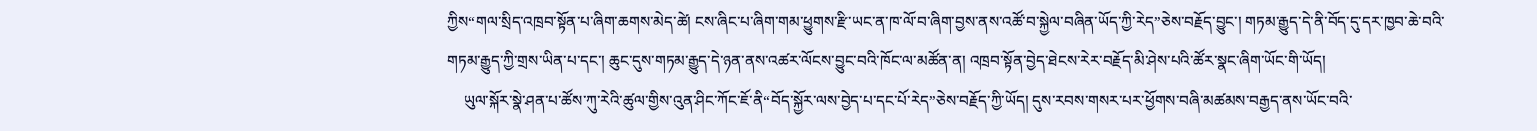ཀྱིས“གལ་སྲིད་འཁྲབ་སྟོན་པ་ཞིག་ཆགས་མེད་ཚེ། ངས་ཞིང་པ་ཞིག་གམ་ཕྱུགས་རྫི་ཡང་ན་ཁ་ལོ་བ་ཞིག་བྱས་ནས་འཚོ་བ་སྐྱེལ་བཞིན་ཡོད་ཀྱི་རེད”ཅེས་བརྗོད་བྱུང་། གཏམ་རྒྱུད་དེ་ནི་བོད་དུ་དར་ཁྱབ་ཆེ་བའི་གཏམ་རྒྱུད་ཀྱི་གྲས་ཡིན་པ་དང་། ཆུང་དུས་གཏམ་རྒྱུད་དེ་ཉན་ནས་འཚར་ལོངས་བྱུང་བའི་ཁོང་ལ་མཚོན་ན། འཁྲབ་སྟོན་བྱེད་ཐེངས་རེར་བརྗོད་མི་ཤེས་པའི་ཚོར་སྣང་ཞིག་ཡོང་གི་ཡོད།
    ཡུལ་སྐོར་སྣེ་ཤན་པ་ཚོས་ཀུ་རེའི་ཚུལ་གྱིས་འུན་ཤིང་ཀོང་ཇོ་ནི“བོད་སྐྱོར་ལས་བྱེད་པ་དང་པོ་རེད”ཅེས་བརྗོད་ཀྱི་ཡོད། དུས་རབས་གསར་པར་ཕྱོགས་བཞི་མཚམས་བརྒྱད་ནས་ཡོང་བའི་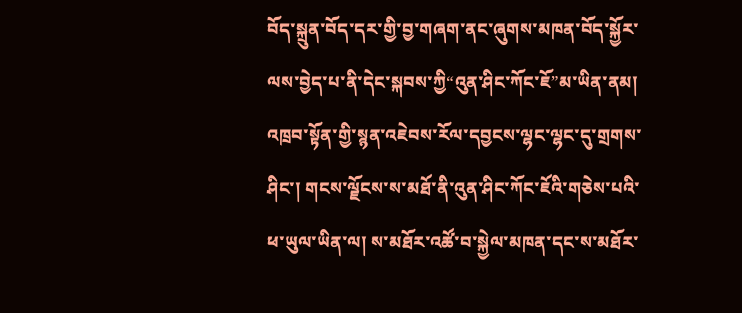བོད་སྐྲུན་བོད་དར་གྱི་བྱ་གཞག་ནང་ཞུགས་མཁན་བོད་སྐྱོར་ལས་བྱེད་པ་ནི་དེང་སྐབས་ཀྱི“འུན་ཤིང་ཀོང་ཇོ”མ་ཡིན་ནམ། འཁྲབ་སྟོན་གྱི་སྙན་འཇེབས་རོལ་དབྱངས་ལྷང་ལྷང་དུ་གྲགས་ཤིང་། གངས་ལྗོངས་ས་མཐོ་ནི་འུན་ཤིང་ཀོང་ཇོའི་གཅེས་པའི་ཕ་ཡུལ་ཡིན་ལ། ས་མཐོར་འཚོ་བ་སྐྱེལ་མཁན་དང་ས་མཐོར་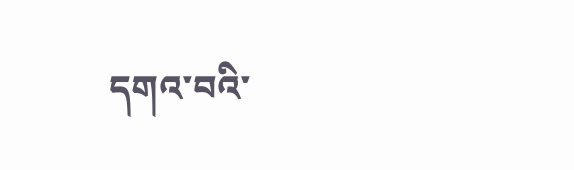དགའ་བའི་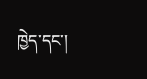ཁྱེད་དང་།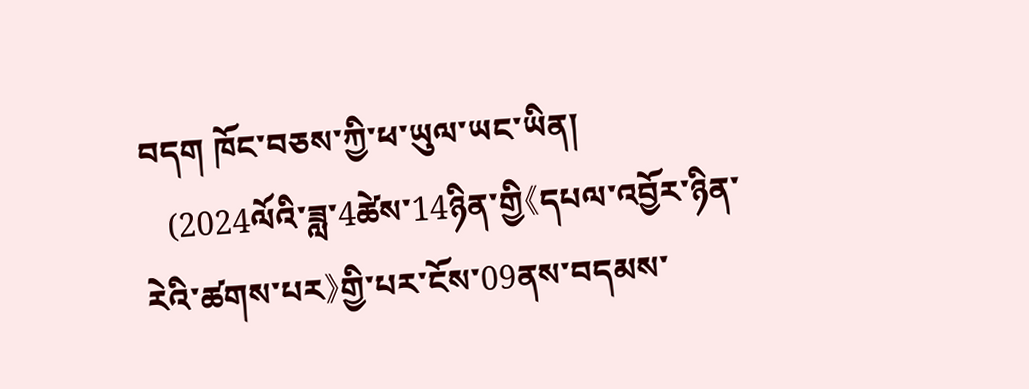བདག ཁོང་བཅས་ཀྱི་ཕ་ཡུལ་ཡང་ཡིན།
   (2024ལོའི་ཟླ་4ཚེས་14ཉིན་གྱི《དཔལ་འབྱོར་ཉིན་རེའི་ཚགས་པར》གྱི་པར་ངོས་09ནས་བདམས་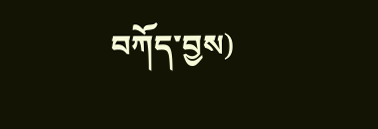བཀོད་བྱས)